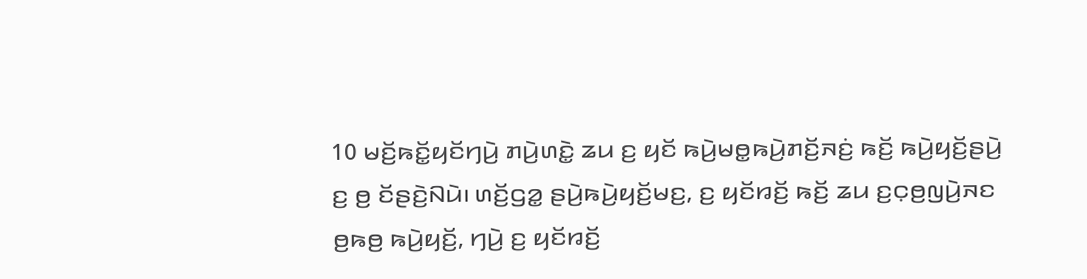10 ꤗꤢꤩ꤬ꤒꤢꤩ꤭ꤟꤢꤩꤚꤣꤧ꤬ ꤊꤣꤧ꤬ꤛꤢꤧ꤭ ꤘꤣ ꤢ꤬ ꤟꤢꤩ ꤒꤣꤧ꤬ꤗꤥ꤭ꤒꤣꤧ꤬ꤊꤢꤩ꤬ꤏꤢꤦ꤬ ꤒꤢꤩ꤬ ꤒꤣꤧ꤬ꤟꤢꤩ꤬ꤔꤣꤧ꤬ ꤢ꤬ ꤥ꤬ ꤢꤩꤔꤢꤧ꤬ꤡꤣꤧ꤯ ꤛꤢꤩ꤬ꤞꤤ꤭ ꤔꤣꤧ꤬ꤒꤣꤧ꤬ꤟꤢꤩ꤬ꤗꤢ꤬, ꤢ꤬ ꤟꤢꤩꤙꤢꤩ꤬ ꤒꤢꤩ꤬ ꤘꤣ ꤢ꤬ꤍ꤫ꤥ꤬ꤜꤣꤧ꤬ꤏꤢ ꤥ꤬ꤒꤥ꤬ ꤒꤣꤧ꤬ꤟꤢꤩ꤬, ꤚꤣꤧ꤬ ꤢ꤬ ꤟꤢꤩꤙꤢꤩ꤬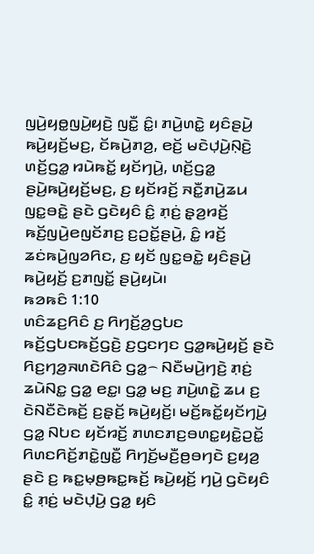ꤜꤣꤧ꤬ꤟꤥ꤭ꤜꤣꤧ꤬ꤟꤢꤧ꤬ ꤜꤢꤪ꤭ ꤢꤨ꤭꤯ ꤊꤣꤧ꤬ꤛꤢꤧ꤭ ꤟꤢꤨꤔꤣꤧ꤬ ꤒꤣꤧ꤬ꤟꤢꤩ꤬ꤗꤢ꤬, ꤢꤩꤒꤣꤧ꤬ꤊꤤ꤬, ꤕꤢꤩ꤬ ꤗꤢꤧꤓ꤫ꤣꤧ꤬ꤡ꤫ꤢꤧ꤬ ꤛꤢꤩ꤬ꤞꤤ꤭ ꤙꤣꤧꤒꤢꤩ꤭ ꤟꤢꤩꤚꤣꤧ꤬, ꤛꤢꤩ꤬ꤞꤤ꤭ ꤔꤣꤧ꤬ꤒꤣꤧ꤬ꤟꤢꤩ꤬ꤗꤢ꤬, ꤢ꤬ ꤟꤢꤩꤙꤢꤩ꤬ ꤏꤢꤪ꤭ꤊꤣꤧ꤬ꤘꤣ ꤜꤢ꤭ꤋꤢꤧ꤭ ꤔꤢꤧ ꤞꤢꤧꤟꤢꤨ ꤢꤨ꤭ ꤊ꤫ꤢꤦ꤬ ꤔ꤫ꤤ꤬ꤙꤢꤩ꤬ ꤒꤢꤩ꤬ꤜꤣꤧ꤬ꤕꤜꤢꤩꤊꤢ꤬ ꤢ꤬ꤑꤢꤩ꤭ꤔꤣꤧ꤬, ꤢꤨ꤭ ꤙꤢꤩ꤬ ꤘꤢꤦꤒꤣꤧ꤬ꤜꤤꤖꤢ, ꤢ꤬ ꤟꤢꤩ ꤜꤢ꤭ꤋꤢꤧ꤭ ꤟꤢꤨꤔꤣꤧ꤬ ꤒꤣꤧ꤬ꤟꤢꤩ꤬ ꤢ꤬ꤊꤜꤢꤩ꤭ ꤔꤣꤧ꤬ꤟꤣꤧ꤯
ꤒꤤꤒꤢꤨ 1:10
ꤛꤢꤨꤘꤢ꤬ꤖꤢꤨ ꤢ꤬ ꤖꤚꤢꤩ꤬ꤤ꤬ꤞꤝꤢ ꤒꤢꤩ꤬ꤞꤝꤢꤒꤢꤩ꤬ꤞꤢꤧ꤬ ꤢ꤬ꤞꤢꤚꤢ ꤞꤤ꤭ꤒꤣꤧ꤬ꤟꤢꤩ꤬ ꤔꤢꤧ ꤖꤢ꤬ꤚꤤ꤬ꤏꤛꤢꤧꤖꤢꤨ ꤞꤤ꤭꤮ ꤡꤢꤪꤗꤣꤧ꤬ꤚꤢꤧ꤬ ꤊ꤫ꤢꤦ꤬ ꤘꤣꤧꤡꤢ꤭ ꤞꤤ꤭ ꤕꤢ꤭꤯ ꤞꤤ꤭ ꤗꤢ꤬ ꤊꤣꤧ꤬ꤛꤢꤧ꤭ ꤘꤣ ꤢ꤬ ꤢꤧꤡꤢꤪꤢꤧꤒꤢꤩ꤬ ꤢ꤬ꤔ꤫ꤢꤩ꤬ ꤒꤣꤧ꤬ꤟꤢꤩ꤬꤯ ꤗꤢꤩ꤬ꤒꤢꤩ꤭ꤟꤢꤩꤚꤣꤧ꤬ ꤞꤤ꤭ ꤡꤝꤢ ꤟꤢꤩꤙꤢꤩ꤬ ꤊꤛꤢꤊꤢ꤬ꤋꤛꤢ꤭ꤟꤢꤧ꤭ꤑꤢꤩ꤭ ꤖꤛꤢꤖꤢꤩ꤬ꤊꤢꤧ꤭ꤜꤢꤪ꤭ ꤖꤚꤢꤩ꤬ꤗꤢꤪ꤬ꤥ꤬ꤋꤚꤢꤧ ꤢ꤬ꤟꤤ꤬ ꤔꤢꤧ ꤢ꤬ ꤒꤢ꤭ꤗ꤫ꤥ꤬ꤒꤢ꤭ꤒꤢꤩ꤬ ꤒꤣꤧ꤬ꤟꤢꤩ꤬ ꤚꤣꤧ꤬ ꤞꤢꤧꤟꤢꤨ ꤢꤨ꤭ ꤊ꤫ꤢꤦ꤬ ꤗꤢꤧꤓ꤫ꤣꤧ꤬ ꤞꤤ꤭ ꤟꤢꤨ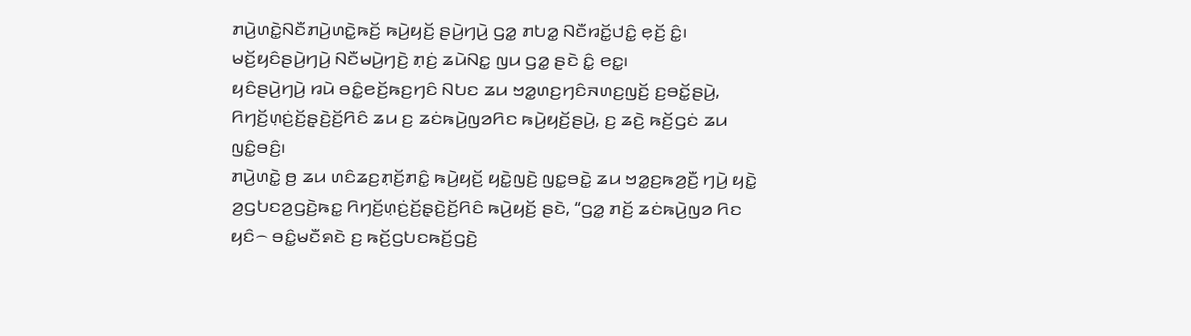ꤊꤣꤧ꤬ꤛꤢꤧ꤭ꤡꤢꤪꤊꤣꤧ꤬ꤛꤢꤧ꤭ꤒꤢꤩ꤬ ꤒꤣꤧ꤬ꤟꤢꤩ꤬ ꤔꤣꤧ꤬ꤚꤣꤧ꤬ ꤞꤤ꤭ ꤊꤝꤤ꤭ ꤡꤢꤪꤙꤢꤩ꤭ꤓꤢꤨ꤭ ꤕ꤫ꤢꤩ꤬ ꤢꤨ꤭꤯ ꤗꤢꤩ꤬ꤟꤢꤨꤔꤣꤧ꤬ꤚꤣꤧ꤬ ꤡꤢꤪꤗꤣꤧ꤬ꤚꤢꤧ꤬ ꤊ꤫ꤢꤦ꤬ ꤘꤣꤧꤡꤢ꤭ ꤜꤣ ꤞꤤ꤭ ꤔꤢꤧ ꤢꤨ꤭ ꤕꤢ꤭꤯
ꤟꤢꤨꤔꤣꤧ꤬ꤚꤣꤧ꤬ ꤙꤣꤧ ꤋꤢꤨ꤭ꤕꤢꤩ꤬ꤒꤢ꤬ꤚꤢꤨ ꤡꤝꤢ ꤘꤣ ꤠꤤ꤭ꤛꤢ꤬ꤚꤢꤨꤏꤛꤢ꤬ꤜꤢꤩ꤬ ꤢ꤬ꤋꤢꤩ꤭ꤔꤣꤧ꤬, ꤖꤚꤢꤩ꤬ꤛ꤫ꤢꤦ꤬ꤢꤩ꤬ꤔ꤫ꤢꤧ꤬ꤢꤩ꤬ꤖꤢꤨ ꤘꤣ ꤢ꤬ ꤘꤢꤦꤒꤣꤧ꤬ꤜꤤꤖꤢ ꤒꤣꤧ꤬ꤟꤢꤩ꤬ꤔꤣꤧ꤬, ꤢ꤬ ꤘꤢꤧ꤬ ꤒꤢꤩ꤬ꤞꤢꤦ ꤘꤣ ꤜꤢꤨ꤭ꤋꤢꤨ꤬꤯
ꤊꤣꤧ꤬ꤛꤢꤧ꤭ ꤥ꤬ ꤘꤣ ꤛꤢꤨꤘꤢ꤬ꤊ꤫ꤢꤩ꤬ꤊꤢꤨ꤭ ꤒꤣꤧ꤬ꤟꤢꤩ꤬ ꤟꤢꤧ꤭ꤜꤢꤧ꤬ ꤜꤢ꤭ꤋꤢꤧ꤭ ꤘꤣ ꤠꤤ꤭ꤢ꤬ꤒꤤ꤬ꤢꤪ꤬ ꤚꤣꤧ꤬ ꤟꤢꤧ꤭ ꤤ꤬ꤞꤝꤢꤤ꤬ꤞꤢꤧ꤬ꤒꤢ꤭ ꤖꤚꤢꤩ꤬ꤛ꤫ꤢꤦ꤬ꤢꤩ꤬ꤔ꤫ꤢꤧ꤬ꤢꤩ꤬ꤖꤢꤨ ꤒꤣꤧ꤬ꤟꤢꤩ꤬ ꤔꤢꤧ, “ꤞꤤ꤭ ꤊꤢꤩ꤬ ꤘꤢꤦꤒꤣꤧ꤬ꤜꤤ ꤖꤢ ꤟꤢꤨ꤮ ꤋꤢꤨ꤭ꤗꤢꤪꤎꤢꤧ ꤢ꤬ ꤒꤢꤩ꤬ꤞꤝꤢꤒꤢꤩ꤬ꤞꤢꤧ꤬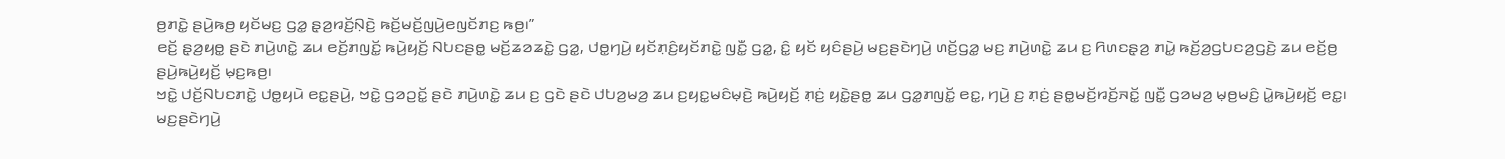ꤥ꤬ꤊꤢꤧ꤭ ꤔꤣꤧ꤬ꤒꤥ꤬ ꤟꤢꤩꤗꤢ꤬ ꤞꤤ꤭ ꤔ꤫ꤤ꤬ꤙꤢꤩ꤬ꤡ꤫ꤢꤧ꤬ ꤒꤢꤩ꤬ꤗꤢꤩ꤬ꤜꤣꤧ꤬ꤕꤜꤢꤩꤊꤢ꤬ ꤒꤥ꤬꤯”
ꤕꤢꤩ꤬ ꤔ꤫ꤤ꤬ꤟꤥ꤭ ꤔꤢꤧ ꤊꤣꤧ꤬ꤛꤢꤧ꤭ ꤘꤣ ꤕꤢꤩ꤬ꤊꤜꤢꤩ꤭ ꤒꤣꤧ꤬ꤟꤢꤩ꤬ ꤡꤝꤢꤔꤥ꤭ ꤗꤢꤩ꤬ꤘꤤꤘꤢꤧ꤭ ꤞꤤ꤭, ꤓꤥ꤭ꤚꤣꤧ꤬ ꤟꤢꤩꤊ꤫ꤢꤨ꤬ꤟꤢꤩꤊꤢꤧ꤭ ꤜꤢꤪ꤭ ꤞꤤ꤭, ꤢꤨ꤭ ꤟꤢꤩ ꤟꤢꤨꤔꤣꤧ꤬ ꤗꤢ꤬ꤔꤢꤧꤚꤣꤧ꤬ ꤛꤢꤩ꤬ꤞꤤ꤭ ꤗꤢ꤬ ꤊꤣꤧ꤬ꤛꤢꤧ꤭ ꤘꤣ ꤢ꤬ ꤖꤛꤢꤔ꤫ꤤ꤬ ꤊꤣꤧ꤭ ꤒꤢꤩ꤬ꤤ꤬ꤞꤝꤢꤤ꤬ꤞꤢꤧ꤬ ꤘꤣ ꤕꤢꤩ꤬ꤥ꤬ ꤔꤣꤧ꤬ꤒꤣꤧ꤬ꤟꤢꤩ꤬ ꤗ꤫ꤢ꤬ꤒꤥ꤬꤯
ꤠꤢꤧ꤭ ꤓꤢꤩ꤬ꤡꤝꤢꤊꤢꤧ꤭ ꤓꤥ꤭ꤟꤣꤧ ꤕꤢ꤭ꤔꤣꤧ꤬, ꤠꤢꤧ꤭ ꤞꤤꤑꤢꤩ꤭ ꤔꤢꤧ ꤊꤣꤧ꤬ꤛꤢꤧ꤭ ꤘꤣ ꤢ꤬ ꤞꤢꤧ ꤔꤢꤧ ꤓꤝꤤ꤬ꤗꤤ꤬ ꤘꤣ ꤢ꤬ꤟꤢ꤭ꤗꤢꤨꤗ꤫ꤢꤧ꤬ ꤒꤣꤧ꤬ꤟꤢꤩ꤬ ꤊ꤫ꤢꤦ꤬ ꤟꤢꤧ꤭ꤔꤥ꤭ ꤘꤣ ꤞꤤ꤭ꤊꤜꤢꤩ꤭ ꤕꤢ꤭, ꤚꤣꤧ꤬ ꤢ꤬ ꤊ꤫ꤢꤦ꤬ ꤔꤥ꤭ꤗꤢꤩ꤬ꤙꤢꤩ꤬ꤏꤢꤩ꤭ ꤜꤢꤪ꤭ ꤞꤤꤗꤤ꤬ ꤗ꤫ꤥ꤬ꤗꤢꤨ꤬ ꤣꤧ꤭ꤒꤣꤧ꤬ꤟꤢꤩ꤬ ꤕꤢ꤭꤯
ꤗꤢ꤬ꤔꤢꤧꤚꤣꤧ꤬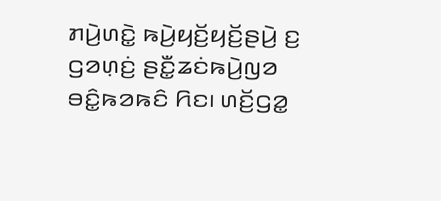ꤊꤣꤧ꤬ꤛꤢꤧ꤭ ꤒꤣꤧ꤬ꤟꤢꤩ꤬ꤟꤢꤩ꤬ꤔꤣꤧ꤬ ꤢ꤬ ꤞꤤꤛ꤫ꤢꤦ꤬ ꤔꤢꤪ꤭ꤘꤢꤦꤒꤣꤧ꤬ꤜꤤ ꤋꤢꤨ꤭ꤒꤤꤒꤢꤨ ꤖꤢ꤯ ꤛꤢꤩ꤬ꤞꤤ꤭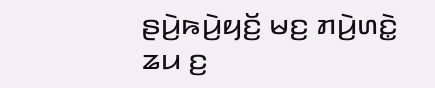ꤔꤣꤧ꤬ꤒꤣꤧ꤬ꤟꤢꤩ꤬ ꤗꤢ꤬ ꤊꤣꤧ꤬ꤛꤢꤧ꤭ ꤘꤣ ꤢ꤬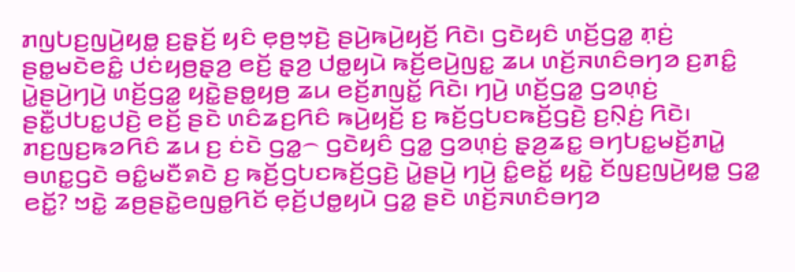ꤊꤜꤝꤢ꤬ꤜꤣꤧ꤬ꤟꤥ꤭ ꤢ꤬ꤔ꤫ꤢꤩ꤬ ꤟꤢꤨ ꤕ꤫ꤥ꤬ꤠ꤫ꤢꤧ꤬ ꤔꤣꤧ꤬ꤒꤣꤧ꤬ꤟꤢꤩ꤬ ꤖꤢꤧ꤯ ꤞꤢꤧꤟꤢꤨ ꤛꤢꤩ꤬ꤞꤤ꤭ ꤊ꤫ꤢꤦ꤬ ꤔꤥ꤭ꤗꤢꤧꤕꤢꤨ꤭ ꤓꤢꤦꤟꤥ꤬ꤔ꤫ꤤ꤬ ꤕꤢꤩ꤬ ꤔ꤫ꤤ꤬ ꤓꤥ꤭ꤟꤣꤧ ꤒꤢꤩ꤬ꤕꤣꤧ꤬ꤜꤢ꤭ ꤘꤣ ꤛꤢꤩ꤬ꤏꤛꤢꤨꤋꤚꤤ ꤢ꤬ꤊꤢꤨ꤭ ꤣꤧ꤭ꤔꤣꤧ꤬ꤚꤣꤧ꤬ ꤛꤢꤩ꤬ꤞꤤ꤭ ꤟꤢꤧ꤭ꤔꤥ꤭ꤟꤥ꤬ ꤘꤣ ꤕꤢꤩ꤬ꤊꤜꤢꤩ꤭ ꤖꤢꤧ꤯ ꤚꤣꤧ꤬ ꤛꤢꤩ꤬ꤞꤤ꤭ ꤞꤤꤛ꤫ꤢꤦ꤬ ꤔꤢꤪ꤭ꤓꤝꤢ꤭ꤓꤢꤧ꤬ ꤕꤢꤩ꤬ ꤔꤢꤧ ꤛꤢꤨꤘꤢ꤬ꤖꤢꤨ ꤒꤣꤧ꤬ꤟꤢꤩ꤬ ꤢ꤬ ꤒꤢꤩ꤬ꤞꤝꤢꤒꤢꤩ꤬ꤞꤢꤧ꤬ ꤢ꤬ꤡ꤫ꤢꤦ꤬ ꤖꤢꤧ꤯
ꤊꤢ꤬ꤜꤢ꤬ꤒꤤꤖꤢꤨ ꤘꤣ ꤢ꤬ ꤢꤦꤢꤧ ꤞꤤ꤭꤮ ꤞꤢꤧꤟꤢꤨ ꤞꤤ꤭ ꤞꤤꤛ꤫ꤢꤦ꤬ ꤔ꤫ꤤ꤬ꤘꤢ꤭ ꤋꤚꤝꤢ꤭ꤗꤢꤩ꤬ꤊꤣꤧ꤭ ꤋꤛꤢ꤭ꤞꤢꤧ ꤋꤢꤨ꤭ꤗꤢꤪꤎꤢꤧ ꤢ꤬ ꤒꤢꤩ꤬ꤞꤝꤢꤒꤢꤩ꤬ꤞꤢꤧ꤬ ꤣꤧ꤭ꤔꤣꤧ꤬ ꤚꤣꤧ꤬ ꤢꤨ꤭ꤕꤢꤩ꤭ ꤟꤢꤧ꤭ ꤢꤩꤜꤢ꤬ꤜꤣꤧ꤬ꤟꤥ꤭ ꤞꤤ꤭ ꤕꤢꤩ꤭? ꤠꤢꤧ꤭ ꤘꤥ꤬ꤔꤢꤧ꤭ꤕꤜꤥ꤭ꤖꤢꤩ ꤕ꤫ꤢꤩ꤬ꤓꤥ꤭ꤟꤣꤧ ꤞꤤ꤭ ꤔꤢꤧ ꤛꤢꤩ꤬ꤏꤛꤢꤨꤋꤚꤤ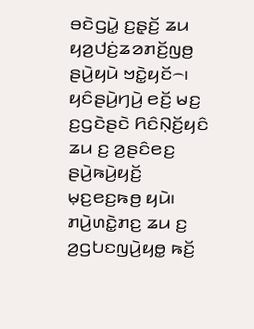ꤋꤢꤧꤞꤣꤧ꤭ ꤢ꤬ꤔ꤫ꤢꤩ꤬ ꤘꤣ ꤟꤤ꤬ꤓꤢꤦ꤬ꤘꤤꤊꤢꤩ꤬ꤜꤥ꤬ ꤔꤣꤧ꤬ꤟꤣꤧ ꤠꤢꤧ꤭ꤟꤢꤩ꤮꤯
ꤟꤢꤨꤔꤣꤧ꤬ꤚꤣꤧ꤬ ꤕꤢꤩ꤬ ꤗꤢ꤬ ꤢ꤬ꤞꤢꤧꤔꤢꤧ ꤖꤢꤨꤡ꤫ꤢꤩ꤬ꤟꤢꤨ ꤘꤣ ꤢ꤬ ꤤ꤬ꤔꤢꤨꤕꤢ꤬ ꤔꤣꤧ꤬ꤒꤣꤧ꤬ꤟꤢꤩ꤬ ꤗ꤫ꤢ꤬ꤕꤢ꤬ꤒꤥ꤬ ꤟꤣꤧ꤯ ꤊꤣꤧ꤬ꤛꤢꤧ꤭ꤊꤢ꤬ ꤘꤣ ꤢ꤬ ꤤ꤬ꤞꤝꤢꤜꤣꤧ꤬ꤟꤥ꤭ ꤒꤢꤩ꤬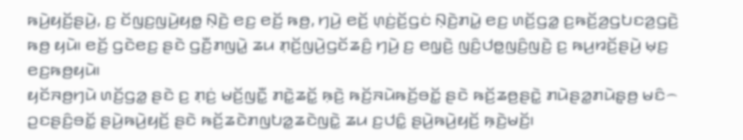ꤒꤣꤧ꤬ꤟꤢꤩ꤬ꤔꤣꤧ꤬, ꤢ꤬ ꤢꤩꤜꤢ꤬ꤜꤣꤧ꤬ꤟꤥ꤭ ꤡ꤫ꤢꤧ꤬ ꤕꤢ꤬ ꤕꤢꤩ꤬ ꤒꤥ꤬, ꤚꤣꤧ꤬ ꤕꤢꤩ꤬ ꤛ꤫ꤢꤦ꤬ꤢꤩ꤬ꤞꤢꤦ ꤡ꤫ꤢꤧ꤬ꤊꤣꤧ꤭ ꤕꤢ꤬ ꤛꤢꤩ꤬ꤞꤤ꤭ ꤢ꤬ꤒꤢꤩ꤬ꤤ꤬ꤞꤝꤢꤤ꤬ꤞꤢꤧ꤬ ꤒꤥ꤬ ꤟꤣꤧ꤯ ꤕꤢꤩ꤬ ꤞꤢꤧꤕꤢ꤬ ꤔꤢꤧ ꤞꤢꤪ꤬ꤊꤜꤣꤧ꤭ ꤘꤣ ꤊ꤫ꤢꤩ꤬ꤜꤣꤧ꤬ꤞꤢꤩꤘꤢꤨ꤬ ꤚꤣꤧ꤬ ꤢ꤬ ꤕꤜ꤫ꤢꤧ꤬ ꤜꤢꤨ꤬ꤓꤥ꤭ꤜꤢꤨ꤬ꤜꤢꤧ꤬ ꤢ꤬ ꤒꤣ꤬ꤙꤢꤩ꤬ꤔꤣꤧ꤬ ꤗ꤫ꤢ꤬ ꤕꤢ꤬ꤒꤥ꤬ꤟꤣꤧ꤯
ꤟꤢꤩꤏꤥ꤬ꤚꤣꤧ ꤛꤢꤩ꤬ꤞꤤ꤭ ꤔꤢꤧ ꤢ꤬ ꤊ꤫ꤢꤦ꤬ ꤗꤢꤩ꤬ꤜꤢꤪ꤭ ꤊꤢꤧ꤭ꤘꤢꤩ꤭ ꤒ꤫ꤢꤧ꤬ ꤒꤢꤩ꤬ꤏꤣꤧꤒꤢꤩ꤬ꤋꤢꤩ꤭ ꤔꤢꤧ ꤒꤢꤩ꤬ꤘꤥ꤬ꤔꤢꤧ꤭ ꤊꤣꤧꤔꤤ꤭ꤊꤣꤧꤔ꤫ꤥ꤬ ꤗꤢꤨ꤮ ꤑꤢꤔꤢꤨ꤬ꤋꤢꤩ꤭ ꤔꤣꤧ꤬ꤒꤣꤧ꤬ꤟꤢꤩ꤬ ꤔꤢꤧ ꤒꤢꤩ꤬ꤘꤢꤧꤊꤜꤝꤤ꤭ꤘꤢꤧꤜꤢꤧ꤭ ꤘꤣ ꤢ꤬ꤓꤢꤨ꤭ ꤔꤣꤧ꤬ꤒꤣꤧ꤬ꤟꤢꤩ꤬ ꤒ꤫ꤢꤧ꤬ꤗꤢꤩ꤬꤯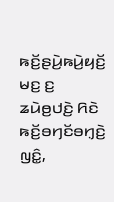ꤒꤢꤩ꤬ꤔꤣꤧ꤬ꤒꤣꤧ꤬ꤟꤢꤩ꤬ ꤗꤢ꤬ ꤢ꤬ ꤘꤣꤧꤥ꤬ꤓꤢꤧ꤬ ꤖꤢꤧ ꤒꤢꤩ꤬ꤋꤚꤢꤩꤋꤚ꤫ꤢꤧ꤬ ꤜꤢꤨ꤭,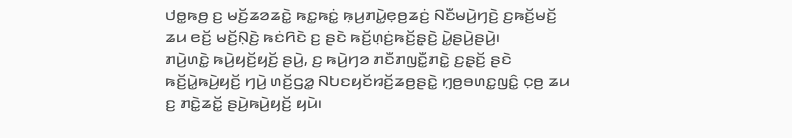ꤓꤥ꤭ꤒꤥ꤬ ꤢ꤬ ꤗꤢꤩ꤬ꤘꤤꤘꤢꤧ꤭ ꤒꤢ꤭ꤒꤢꤦ꤭ ꤒ꤫ꤣ꤬ꤊꤣꤧ꤭ꤕ꤫ꤥ꤬ꤘꤢꤦ꤬ ꤡꤢꤪꤗꤣꤧ꤬ꤚꤢꤧ꤬ ꤢ꤬ꤒꤢꤩ꤬ꤗꤢꤩ꤬ ꤘꤣ ꤕꤢꤩ꤬ ꤗꤢꤩ꤬ꤡ꤫ꤢꤧ꤬ ꤒꤢꤦꤖꤢꤧ ꤢ꤬ ꤔꤢꤧ ꤒꤢꤩ꤬ꤛ꤫ꤢꤦ꤬ꤒꤢꤩ꤬ꤔ꤫ꤢꤧ꤬ ꤣꤧ꤭ꤔꤣꤧ꤬ꤔꤣꤧ꤬꤯
ꤊꤣꤧ꤬ꤛꤢꤧ꤭ ꤒꤣꤧ꤬ꤟꤢꤩ꤬ꤟꤢꤩ꤬ ꤔꤣꤧ꤬, ꤢ꤬ ꤒꤣꤧ꤬ꤚꤤ ꤊꤢꤪꤊꤜꤢꤪ꤭ꤊꤢꤧ꤭ ꤢ꤬ꤔ꤫ꤢꤩ꤬ ꤔꤢꤧ ꤒꤢꤩ꤬ꤣꤧ꤭ꤒꤣꤧ꤬ꤟꤢꤩ꤬ ꤚꤣꤧ꤬ ꤛꤢꤩ꤬ꤞꤤ꤭ ꤡꤝꤢꤟꤢꤩꤙꤢꤩ꤬ꤘꤥ꤬ꤔꤢꤧ꤭ ꤚ꤫ꤥ꤬ꤋꤛꤢ꤭ꤜꤢꤨ꤭ ꤍ꤫ꤥ꤬ ꤘꤣ ꤢ꤬ ꤊꤢꤧ꤭ꤘꤢꤩ꤭ ꤔꤣꤧ꤬ꤒꤣꤧ꤬ꤟꤢꤩ꤬ ꤟꤣꤧ꤯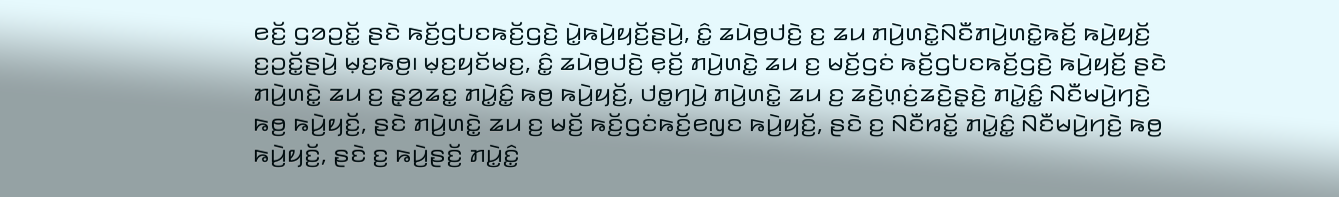ꤕꤢꤩ꤬ ꤞꤤꤑꤢꤩ꤭ ꤔꤢꤧ ꤒꤢꤩ꤬ꤞꤝꤢꤒꤢꤩ꤬ꤞꤢꤧ꤬ ꤣꤧ꤭ꤒꤣꤧ꤬ꤟꤢꤩ꤬ꤔꤣꤧ꤬, ꤢꤨ꤭ ꤘꤣꤧꤥ꤬ꤓꤢꤧ꤬ ꤢ꤬ ꤘꤣ ꤊꤣꤧ꤬ꤛꤢꤧ꤭ꤡꤢꤪꤊꤣꤧ꤬ꤛꤢꤧ꤭ꤒꤢꤩ꤬ ꤒꤣꤧ꤬ꤟꤢꤩ꤬ ꤢ꤬ꤑꤢꤩ꤭ꤔꤣꤧ꤬ ꤗ꤫ꤢ꤬ꤒꤥ꤬꤯ ꤗ꤫ꤢ꤬ꤟꤢꤩꤗꤢ꤬, ꤢꤨ꤭ ꤘꤣꤧꤥ꤬ꤓꤢꤧ꤬ ꤕ꤫ꤢꤩ꤬ ꤊꤣꤧ꤬ꤛꤢꤧ꤭ ꤘꤣ ꤢ꤬ ꤗꤢꤩ꤬ꤞꤢꤦ ꤒꤢꤩ꤬ꤞꤝꤢꤒꤢꤩ꤬ꤞꤢꤧ꤬ ꤒꤣꤧ꤬ꤟꤢꤩ꤬ ꤔꤢꤧ ꤊꤣꤧ꤬ꤛꤢꤧ꤭ ꤘꤣ ꤢ꤬ ꤔ꤫ꤤ꤬ꤘꤢ꤭ ꤊꤣꤧ꤭ꤢꤨ꤭ ꤒꤥ꤬ ꤒꤣꤧ꤬ꤟꤢꤩ꤬, ꤓꤥ꤭ꤚꤣꤧ꤬ ꤊꤣꤧ꤬ꤛꤢꤧ꤭ ꤘꤣ ꤢ꤬ ꤘꤢꤧ꤬ꤛ꤫ꤢꤦ꤬ꤘꤢꤧ꤬ꤔ꤫ꤢꤧ꤬ ꤊꤣꤧ꤭ꤢꤨ꤭ ꤡꤢꤪꤗꤣꤧ꤬ꤚꤢꤧ꤬ ꤒꤥ꤬ ꤒꤣꤧ꤬ꤟꤢꤩ꤬, ꤔꤢꤧ ꤊꤣꤧ꤬ꤛꤢꤧ꤭ ꤘꤣ ꤢ꤬ ꤗꤢꤩ꤬ ꤒꤢꤩ꤬ꤞꤢꤦꤒꤢꤩ꤬ꤕꤜꤢ ꤒꤣꤧ꤬ꤟꤢꤩ꤬, ꤔꤢꤧ ꤢ꤬ ꤡꤢꤪꤙꤢꤩ꤭ ꤊꤣꤧ꤭ꤢꤨ꤭ ꤡꤢꤪꤗꤣꤧ꤬ꤚꤢꤧ꤬ ꤒꤥ꤬ ꤒꤣꤧ꤬ꤟꤢꤩ꤬, ꤔꤢꤧ ꤢ꤬ ꤒꤣꤧ꤬ꤔꤢꤩ꤬ ꤊꤣꤧ꤭ꤢꤨ꤭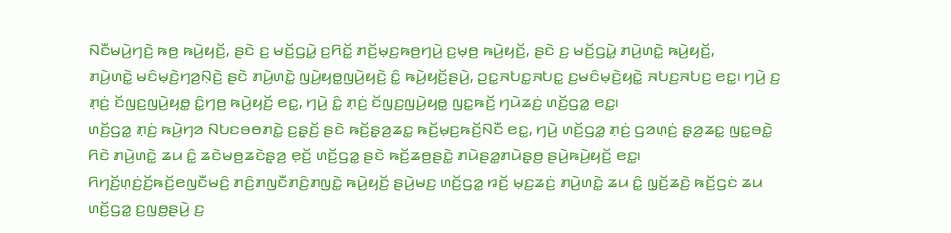ꤡꤢꤪꤗꤣꤧ꤬ꤚꤢꤧ꤬ ꤒꤥ꤬ ꤒꤣꤧ꤬ꤟꤢꤩ꤬, ꤔꤢꤧ ꤢ꤬ ꤗꤢꤩ꤬ꤞꤣꤧ꤭ ꤢ꤬ꤖꤢꤩ꤭ ꤊꤢꤩ꤬ꤗ꤫ꤢ꤬ꤒꤥ꤬ꤚꤣꤧ꤬ ꤢ꤬ꤗ꤫ꤥ꤬ ꤒꤣꤧ꤬ꤟꤢꤩ꤬, ꤔꤢꤧ ꤢ꤬ ꤗꤢꤩ꤬ꤞꤣꤧ꤭ ꤊꤣꤧ꤬ꤛꤢꤧ꤭ ꤒꤣꤧ꤬ꤟꤢꤩ꤬,
ꤊꤣꤧ꤬ꤛꤢꤧ꤭ ꤗꤢꤨꤗ꤫ꤢꤧ꤬ꤚꤤ꤬ꤡ꤫ꤢꤧ꤬ ꤔꤢꤧ ꤊꤣꤧ꤬ꤛꤢꤧ꤭ ꤜꤣꤧ꤬ꤟꤥ꤭ꤜꤣꤧ꤬ꤟꤢꤧ꤬ ꤢꤨ꤭ ꤒꤣꤧ꤬ꤟꤢꤩ꤬ꤔꤣꤧ꤬, ꤑꤢ꤭ꤏꤝꤢ꤭ꤏꤝꤢ꤭ ꤢ꤬ꤗꤢꤨꤗ꤫ꤢꤧ꤬ꤟꤢꤧ꤭ ꤏꤝꤢ꤬ꤏꤝꤢ꤬ ꤕꤢ꤭꤯ ꤚꤣꤧ꤬ ꤢ꤬ ꤊ꤫ꤢꤦ꤬ ꤢꤩꤜꤢ꤬ꤜꤣꤧ꤬ꤟꤥ꤭ ꤢꤨ꤭ꤚꤥ꤬ ꤒꤣꤧ꤬ꤟꤢꤩ꤬ ꤕꤢ꤭, ꤚꤣꤧ꤬ ꤢꤨ꤭ ꤊ꤫ꤢꤦ꤬ ꤢꤩꤜꤢ꤬ꤜꤣꤧ꤬ꤟꤥ꤭ ꤜꤢ꤭ꤒꤢꤩ꤬ ꤚꤣꤧꤘꤢꤦ꤬ ꤛꤢꤩ꤬ꤞꤤ꤭ ꤕꤢ꤭꤯
ꤛꤢꤩ꤬ꤞꤤ꤭ ꤊ꤫ꤢꤦ꤬ ꤒꤣꤧ꤬ꤚꤤ ꤡꤝꤢꤋꤥꤊꤢꤧ꤭ ꤢ꤬ꤔ꤫ꤢꤩ꤬ ꤔꤢꤧ ꤒꤢꤩ꤬ꤔ꤫ꤤ꤬ꤘꤢ꤭ ꤒꤢꤩ꤬ꤗ꤫ꤢ꤬ꤒꤢꤩ꤬ꤡꤢꤪ ꤕꤢ꤭, ꤚꤣꤧ꤬ ꤛꤢꤩ꤬ꤞꤤ꤭ ꤊ꤫ꤢꤦ꤬ ꤞꤤꤛ꤫ꤢꤦ꤬ ꤔ꤫ꤤ꤬ꤘꤢ꤭ ꤜꤢ꤭ꤋꤢꤧ꤭ ꤖꤢꤧ ꤊꤣꤧ꤬ꤛꤢꤧ꤭ ꤘꤣ ꤢꤨ꤭ ꤘꤢꤧꤗꤥ꤬ꤘꤢꤧꤔ꤫ꤤ꤬ ꤕ꤫ꤢꤩ꤬ ꤛꤢꤩ꤬ꤞꤤ꤭ ꤔꤢꤧ ꤒꤢꤩ꤬ꤘꤥ꤬ꤔꤢꤧ꤭ ꤊꤣꤧꤔꤤ꤭ꤊꤣꤧꤔ꤫ꤥ꤬ ꤔꤣꤧ꤬ꤒꤣꤧ꤬ꤟꤢꤩ꤬ ꤕꤢ꤭꤯
ꤖꤚꤢꤩ꤬ꤛ꤫ꤢꤦ꤬ꤢꤩ꤬ꤒꤢꤩ꤬ꤕꤜꤢꤪꤗꤢꤨ꤬ ꤊꤢꤨ꤬ꤊꤜꤢꤪꤊꤢꤨ꤬ꤊꤜꤢꤧ꤭ ꤒꤣꤧ꤬ꤟꤢꤩ꤬ ꤔꤣꤧ꤬ꤗꤢ꤬ ꤛꤢꤩ꤬ꤞꤤ꤭ ꤙꤢꤩ꤬ ꤗ꤫ꤢ꤬ꤘꤢꤦ꤬ ꤊꤣꤧ꤬ꤛꤢꤧ꤭ ꤘꤣ ꤢꤨ꤭ ꤜ꤫ꤢꤩ꤬ꤘꤢꤧ꤬ ꤒꤢꤩ꤬ꤞꤢꤦ ꤘꤣ ꤛꤢꤩ꤬ꤞꤤ꤭ ꤢ꤬ꤜꤥ꤬ꤔꤣꤧ꤬ ꤢ꤬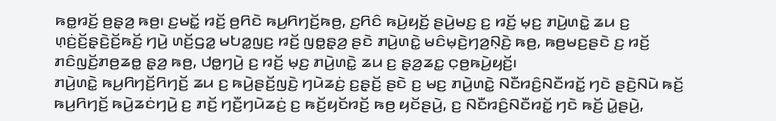ꤒꤥ꤭ꤙꤢꤩ꤬ ꤥ꤬ꤔ꤫ꤤ꤬ ꤒꤥ꤬꤯ ꤢ꤬ꤗꤢꤩ꤭ ꤙꤢꤩ꤬ ꤥ꤬ꤖꤢꤧ ꤒꤣ꤬ꤖꤚꤢꤩ꤬ꤒꤥ꤬, ꤢ꤬ꤖꤢꤨ ꤒꤣꤧ꤬ꤟꤢꤩ꤬ ꤔꤣꤧ꤬ꤗꤢ꤬ ꤢ꤬ ꤙꤢꤩ꤬ ꤗ꤫ꤢ꤬ ꤊꤣꤧ꤬ꤛꤢꤧ꤭ ꤘꤣ ꤢ꤬ ꤛ꤫ꤢꤦ꤬ꤢꤩ꤬ꤔ꤫ꤢꤧ꤬ꤢꤩ꤬ꤒꤢꤩ꤬ ꤚꤣꤧ꤬ ꤛꤢꤩ꤬ꤞꤤ꤭ ꤗꤝꤤ꤭ꤜꤢ꤬ ꤙꤢꤩ꤬ ꤜꤥ꤭ꤔ꤫ꤤ꤬ ꤔꤢꤧ ꤊꤣꤧ꤬ꤛꤢꤧ꤭ ꤗꤢꤨꤗ꤫ꤢꤧ꤬ꤚꤤ꤬ꤡ꤫ꤢꤧ꤬ ꤒꤥ꤬, ꤒꤥ꤬ꤗꤢ꤬ꤔꤢꤧ ꤢ꤬ ꤙꤢꤩ꤬ ꤊꤢꤨꤜꤢꤩ꤬ꤊꤥ꤬ꤘꤥ꤭ ꤔ꤫ꤤ꤬ ꤒꤥ꤬, ꤓꤥ꤭ꤚꤣꤧ꤬ ꤢ꤬ ꤙꤢꤩ꤬ ꤗ꤫ꤢ꤬ ꤊꤣꤧ꤬ꤛꤢꤧ꤭ ꤘꤣ ꤢ꤬ ꤔ꤫ꤤ꤬ꤘꤢ꤭ ꤍ꤫ꤥ꤬ꤒꤣꤧ꤬ꤟꤢꤩ꤬꤯
ꤊꤣꤧ꤬ꤛꤢꤧ꤭ ꤒꤣ꤬ꤖꤚꤢꤩ꤬ꤖꤚꤢꤩ꤬ ꤘꤣ ꤢ꤬ ꤒꤣꤧ꤬ꤔꤢꤩ꤬ꤜꤢꤧ꤬ ꤚꤣꤧꤘꤢꤦ꤬ ꤢ꤬ꤔ꤫ꤢꤩ꤬ ꤔꤢꤧ ꤢ꤬ ꤗꤢ꤬ ꤊꤣꤧ꤬ꤛꤢꤧ꤭ ꤡꤢꤪꤙꤢꤨ꤬ꤡꤢꤪꤙꤢꤩ꤭ ꤚꤢꤧ ꤔꤢꤧ꤬ꤡꤣꤧ ꤒꤢꤩ꤬ ꤒꤣ꤬ꤖꤚꤢꤩ꤬ ꤒꤣꤧ꤬ꤘꤢꤦꤚꤣꤧ꤬ ꤢ꤬ ꤊꤢꤩ꤬ ꤚꤢꤪ꤬ꤚꤣꤧꤘꤢꤦ꤬ ꤢ꤬ ꤒꤢꤩ꤬ꤟꤢꤩꤙꤢꤩ꤬ ꤒꤥ꤬ ꤟꤢꤩꤔꤣꤧ꤬, ꤢ꤬ ꤡꤢꤪꤙꤢꤨ꤬ꤡꤢꤪꤙꤢꤩ꤭ ꤚꤢꤧ ꤒꤢꤩ꤬ ꤣꤧ꤭ꤔꤣꤧ꤬,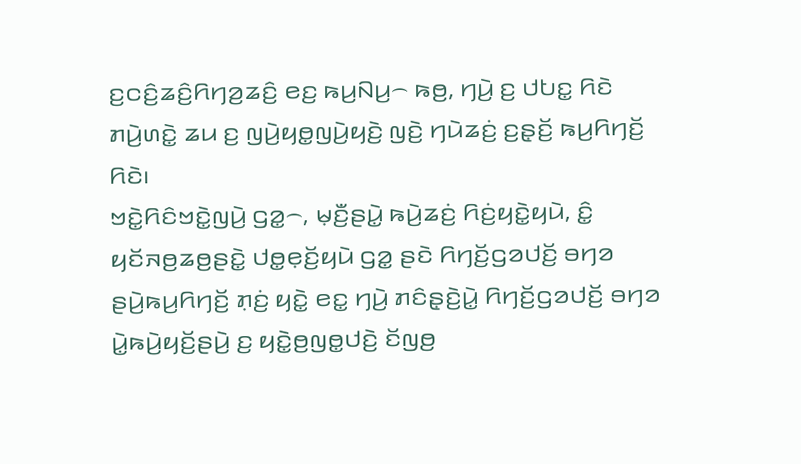ꤢ꤬ꤍꤢꤨ꤬ꤘꤢꤨ꤬ꤖꤚꤤ꤬ꤘꤢꤨ꤬ ꤕꤢ꤬ ꤒꤣ꤬ꤡꤣ꤬꤮ ꤒꤥ꤬, ꤚꤣꤧ꤬ ꤢ꤬ ꤓꤝꤢ꤭ ꤖꤢꤧ ꤊꤣꤧ꤬ꤛꤢꤧ꤭ ꤘꤣ ꤢ꤬ ꤜꤣꤧ꤬ꤟꤥ꤭ꤜꤣꤧ꤬ꤟꤢꤧ꤬ ꤜꤢꤧ꤬ ꤚꤣꤧꤘꤢꤦ꤬ ꤢ꤬ꤔ꤫ꤢꤩ꤬ ꤒꤣ꤬ꤖꤚꤢꤩ꤬ ꤖꤢꤧ꤯
ꤠꤢꤧ꤭ꤖꤢꤨꤠꤢꤧ꤭ꤜꤣꤧ꤬ ꤞꤤ꤭꤮, ꤗ꤫ꤢꤪ꤬ꤔꤣꤧ꤭ ꤒꤣꤧ꤬ꤘꤢꤦ꤬ ꤖꤢꤦ꤬ꤟꤢꤧ꤭ꤟꤣꤧ, ꤢꤨ꤭ ꤟꤢꤩꤏꤥ꤬ꤘꤥ꤬ꤔꤢꤧ꤭ ꤓꤥ꤭ꤕ꤫ꤢꤩ꤬ꤟꤣꤧ ꤞꤤ꤭ ꤔꤢꤧ ꤖꤚꤢꤩ꤬ꤞꤤꤓꤢꤩ꤬ ꤋꤚꤤ ꤔꤣꤧ꤬ꤒꤣ꤬ꤖꤚꤢꤩ꤬ ꤊ꤫ꤢꤦ꤬ ꤟꤢꤧ꤭ ꤕꤢ꤭ ꤚꤣꤧ꤬ ꤊꤢꤨꤔ꤫ꤢꤧ꤬ꤣꤧ꤭ ꤖꤚꤢꤩ꤬ꤞꤤꤓꤢꤩ꤬ ꤋꤚꤤ ꤣꤧ꤭ꤒꤣꤧ꤬ꤟꤢꤩ꤬ꤔꤣꤧ꤬ ꤢ꤬ ꤟꤢꤧ꤭ꤥ꤬ꤜꤥ꤭ꤓꤢꤧ꤬ ꤢꤩꤜꤥ꤬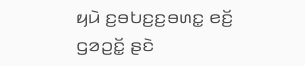ꤟꤣꤧ ꤢ꤬ꤋꤝꤢ꤬ꤢ꤬ꤋꤛꤢ꤭ ꤕꤢꤩ꤬ ꤞꤤꤑꤢꤩ꤭ ꤔꤢꤧ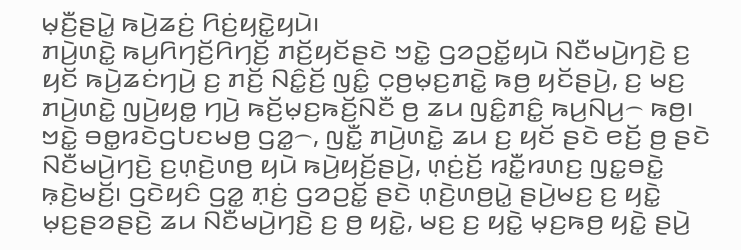ꤗ꤫ꤢꤪ꤬ꤔꤣꤧ꤭ ꤒꤣꤧ꤬ꤘꤢꤦ꤬ ꤖꤢꤦ꤬ꤟꤢꤧ꤭ꤟꤣꤧ꤯
ꤊꤣꤧ꤬ꤛꤢꤧ꤭ ꤒꤣ꤬ꤖꤚꤢꤩ꤬ꤖꤚꤢꤩ꤬ ꤊꤢꤩ꤬ꤟꤢꤩꤔꤢꤧ ꤠꤢꤧ꤭ ꤞꤤꤑꤢꤩ꤭ꤟꤣꤧ ꤡꤢꤪꤗꤣꤧ꤬ꤚꤢꤧ꤬ ꤢ꤬ ꤟꤢꤩ ꤒꤣꤧ꤬ꤘꤢꤦꤚꤣꤧ꤬ ꤢ꤬ ꤊꤢꤩ꤬ ꤡꤢꤨ꤭ꤢꤩ꤬ ꤜꤢꤨ꤭ ꤍ꤫ꤥ꤬ꤗ꤫ꤢ꤬ꤊꤢꤧ꤭ ꤒꤥ꤬ ꤟꤢꤩꤔꤣꤧ꤬, ꤢ꤬ ꤗꤢ꤬ ꤊꤣꤧ꤬ꤛꤢꤧ꤭ ꤜꤣꤧ꤬ꤟꤥ꤭ ꤚꤣꤧ꤬ ꤒꤢꤩ꤬ꤗ꤫ꤢ꤬ꤒꤢꤩ꤬ꤡꤢꤪ ꤥ꤬ ꤘꤣ ꤜꤢꤨ꤭ꤊꤢꤨ꤭ ꤒꤣ꤬ꤡꤣ꤬꤮ ꤒꤥ꤬꤯
ꤠꤢꤧ꤭ ꤋꤥ꤭ꤙꤢꤧꤞꤝꤢꤗꤥ꤬ ꤞꤤ꤭꤮, ꤜꤢꤪ꤭ ꤊꤣꤧ꤬ꤛꤢꤧ꤭ ꤘꤣ ꤢ꤬ ꤟꤢꤩ ꤔꤢꤧ ꤕꤢꤩ꤬ ꤥ꤬ ꤔꤢꤧ ꤡꤢꤪꤗꤣꤧ꤬ꤚꤢꤧ꤬ ꤢ꤬ꤛ꤫ꤢꤧ꤬ꤛꤥ꤬ ꤟꤣꤧ ꤒꤣꤧ꤬ꤟꤢꤩ꤬ꤔꤣꤧ꤬, ꤛ꤫ꤢꤦ꤬ꤢꤩ꤬ ꤙꤢꤪ꤭ꤙꤛꤢ꤬ ꤜꤢ꤭ꤋꤢꤧ꤭ ꤒ꤫ꤢꤧ꤬ꤗꤢꤩ꤬꤯ ꤞꤢꤧꤟꤢꤨ ꤞꤤ꤭ ꤊ꤫ꤢꤦ꤬ ꤞꤤꤑꤢꤩ꤭ ꤔꤢꤧ ꤛ꤫ꤢꤧ꤬ꤛꤥ꤬ꤣꤧ꤭ ꤔꤣꤧ꤬ꤗꤢ꤬ ꤢ꤬ ꤟꤢꤧ꤭ ꤗ꤫ꤢ꤬ꤔꤤꤔꤢꤧ꤬ ꤘꤣ ꤡꤢꤪꤗꤣꤧ꤬ꤚꤢꤧ꤬ ꤢ꤬ ꤥ꤬ ꤟꤢꤧ꤭, ꤗꤢ꤬ ꤢ꤬ ꤟꤢꤧ꤭ ꤗ꤫ꤢ꤬ꤒꤥ꤬ ꤟꤢꤧ꤭ ꤔꤣꤧ꤬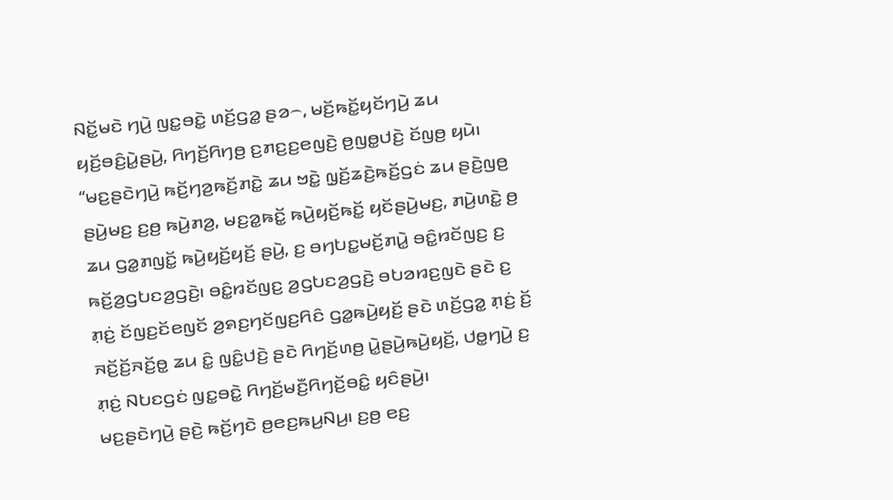ꤡꤢꤩ꤭ꤗꤢꤧ ꤚꤣꤧ꤬ ꤜꤢ꤭ꤋꤢꤧ꤭ ꤛꤢꤩ꤬ꤞꤤ꤭ ꤔꤤ꤮, ꤗꤢꤩ꤬ꤒꤢꤩ꤭ꤟꤢꤩꤚꤣꤧ꤬ ꤘꤣ ꤟꤢꤩ꤬ꤋꤢꤨ꤬ꤣꤧ꤭ꤔꤣꤧ꤬, ꤖꤚꤢꤩ꤬ꤖꤚꤥ꤬ ꤢ꤬ꤊꤢ꤬ꤢ꤬ꤕꤜꤢꤧ꤬ ꤥ꤬ꤜꤥ꤭ꤓꤢꤧ꤬ ꤢꤩꤜꤥ꤬ ꤟꤣꤧ꤯
“ꤗꤢ꤬ꤔꤢꤧꤚꤣꤧ꤬ ꤒꤢꤩ꤬ꤚꤤ꤬ꤒꤢꤩ꤬ꤊꤢꤧ꤭ ꤘꤣ ꤠꤢꤧ꤭ ꤜ꤫ꤢꤩ꤬ꤘꤢꤧ꤬ꤒꤢꤩ꤬ꤞꤢꤦ ꤘꤣ ꤔꤢꤧ꤬ꤜꤥ꤬ ꤔꤣꤧ꤬ꤗꤢ꤬ ꤢ꤬ꤥ꤬ ꤒꤣꤧ꤬ꤊꤤ꤬, ꤗꤢ꤬ꤤ꤭ꤒꤢꤩ꤭ ꤒꤣꤧ꤬ꤟꤢꤩ꤬ꤒꤢꤩ꤭ ꤟꤢꤩꤔꤣꤧ꤬ꤗꤢ꤬, ꤊꤣꤧ꤬ꤛꤢꤧ꤭ ꤥ꤬ ꤘꤣ ꤞꤤ꤭ꤊꤜꤢꤩ꤭ ꤒꤣꤧ꤬ꤟꤢꤩ꤬ꤟꤢꤩ꤬ ꤔꤣꤧ꤬, ꤢ꤬ ꤋꤚꤝꤢ꤭ꤗꤢꤩ꤬ꤊꤣꤧ꤭ ꤋꤢꤨ꤭ꤙꤢꤩꤜꤢ꤬ ꤢ꤬ ꤒꤢꤩ꤬ꤤ꤬ꤞꤝꤢꤤ꤬ꤞꤢꤧ꤬꤯ ꤋꤢꤨ꤭ꤙꤢꤩꤜꤢ꤬ ꤤ꤬ꤞꤝꤢꤤ꤬ꤞꤢꤧ꤬ ꤋꤝꤤꤙꤢ꤬ꤜꤢꤧ ꤔꤢꤧ ꤢ꤬ ꤊ꤫ꤢꤦ꤬ ꤢꤩꤜꤢ꤬ꤢꤩꤕꤜꤢꤩ ꤤ꤬ꤎꤢ꤬ꤚꤢꤩꤜꤢ꤬ꤖꤢꤨ ꤞꤤ꤭ꤒꤣꤧ꤬ꤟꤢꤩ꤬ ꤔꤢꤧ ꤛꤢꤩ꤬ꤞꤤ꤭ ꤊ꤫ꤢꤦ꤬ ꤢꤩ꤬ ꤏꤢꤩ꤬ꤢꤩ꤬ꤏꤢꤩ꤬ꤥ꤭ ꤘꤣ ꤢꤨ꤭ ꤜꤢꤨ꤭ꤓꤢꤧ꤬ ꤔꤢꤧ ꤖꤚꤢꤩ꤬ꤛꤥ꤬ ꤣꤧ꤭ꤔꤣꤧ꤬ꤒꤣꤧ꤬ꤟꤢꤩ꤬, ꤓꤥ꤭ꤚꤣꤧ꤬ ꤢ꤬ ꤊ꤫ꤢꤦ꤬ ꤡꤝꤢꤞꤢꤦ ꤜꤢ꤭ꤋꤢꤧ꤭ ꤖꤚꤢꤩ꤬ꤗꤢꤪ꤬ꤖꤚꤢꤩ꤬ꤋꤢꤨ꤭ ꤟꤢꤨꤔꤣꤧ꤬꤯
ꤗꤢ꤬ꤔꤢꤧꤚꤣꤧ꤬ ꤔꤢꤧ꤬ ꤒꤢꤩ꤬ꤚꤢꤧ ꤥ꤬ꤕꤢ꤬ꤒꤣ꤬ꤡꤣ꤬꤯ ꤢ꤬ꤥ꤬ ꤕꤢ꤬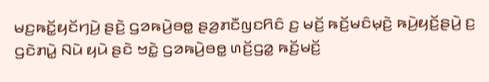ꤗꤢ꤬ꤒꤢꤩ꤭ꤟꤢꤩꤚꤣꤧ꤬ ꤔꤢꤧ꤬ ꤞꤤꤒꤣꤧ꤬ꤋꤥ꤭ ꤔꤤ꤬ꤊꤢꤪꤜꤢꤖꤢꤨ ꤢ꤬ ꤗꤢꤩ꤬ ꤒꤢꤩ꤬ꤗꤢꤨꤗ꤫ꤢꤧ꤬ ꤒꤣꤧ꤬ꤟꤢꤩ꤬ꤔꤣꤧ꤬ ꤢ꤬ ꤞꤢꤧꤊꤣꤧ꤭ ꤡꤣꤧ ꤟꤣꤧ ꤔꤢꤧ ꤠꤢꤧ꤭ ꤞꤤꤒꤣꤧ꤬ꤋꤥ꤭ ꤛꤢꤩ꤬ꤞꤤ꤭ ꤒꤢꤩ꤬ꤗꤢꤩ꤬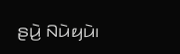ꤔꤣꤧ꤬ ꤡꤣꤧꤟꤣꤧ꤯